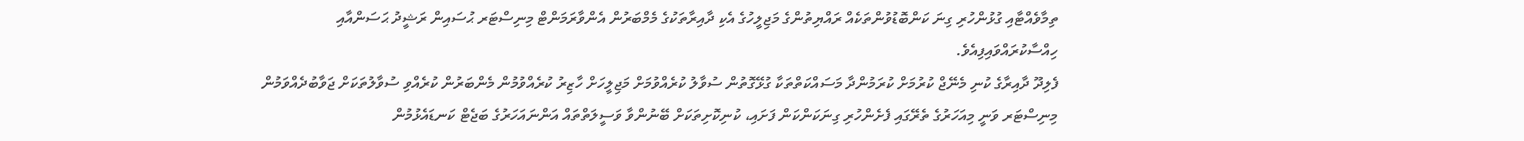ތިމާވެއްޓާއި ގުޅުންހުރި ގިނަ ކަންބޮޑުވުންތަކެއް ރައްޔިތުންގެ މަޖިލީހުގެ އެކި ދާއިރާތަކުގެ މެމްބަރުން އެންވާރަމަންޓް މިނިސްޓަރ ޙުސައިން ރަޝީދު ޙަސަންއާއި ހިއްސާކުރައްވައިފިއެވެ.
ފެލިދޫ ދާއިރާގެ ކުނި މެނޭޖް ކުރުމަށް ކުރަމުންދާ މަސައްކަތްތަކާ ގުޅޭގޮތުން ސުވާލު ކުރެއްވުމަށް މަޖިލީހަށް ހާޒިރު ކުރެއްވުމުން މެންބަރުން ކުރެއްވި ސުވާލުތަކަށް ޖަވާބުދެއްވަމުން މިނިސްޓަރ ވަނީ މިއަހަރުގެ ތެރޭގައި ފެށެންހުރި ގިނަކަންކަން ފަށައި، ކުނިކޮށިތަކަށް ބޭނުންވާ ވަސީލަތްތައް އަންނައަހަރުގެ ބަޖެޓް ކަނޑައެޅުމުން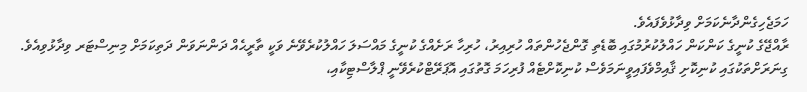ހަމަޖެހިގެންދާނެކަމަށް ވިދާޅުވެފައެވެ.
ރާއްޖޭގެ ކުނީގެ ކަންކަން ހައްލުކުރުމުގައި ބޮޑެތި ގޮންޖެހުންތައް ހުރިއިރު، ހުރިހާ ރަށެއްގެ ކުނީގެ މައްސަލަ ހައްލުކުރެވޭނެ ވަކީ ތާރީޙެއް ދަންނަވަން ދަތިކަމަށް މިނިސްޓަރ ވިދާޅުވިއެވެ. ގިނަރަށްތަކުގައި ކުނިކޮށި ޤާއިމްވެފައިވީނަމަވެސް ކުނިކޮށްޓެއް ފުރިހަމަ ގޮތުގައި އޮޕަރޭޓްކުރެވޭނީ ޕްލާސްޓިކާއި،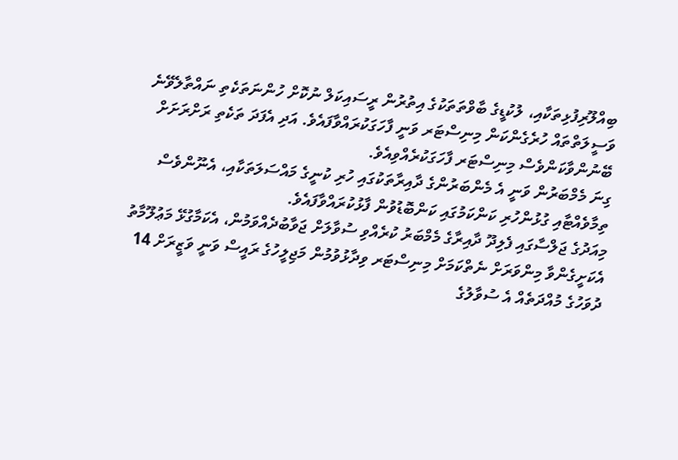ބިއްލޫރިފުޅިތަކާއި، ލުކުޑީގެ ބާވްތަތަކުގެ އިތުރުން ރީސައިކަލް ނުކޮށް ހުންނަތަކެތި ނައްތާލެވޭނެ ވަސީލަތްތައް ހުރެގެންކަން މިނިސްޓަރ ވަނީ ފާހަގަކުރައްވާފައެވެ. އަދި އެފަދަ ތަކެތި ރަށްރަށަށް ބޭނުންވާކަންވެސް މިނިސްޓަރ ފާހަގަކުރެއްވިއެވެ.
ގިނަ މެމްބަރުން ވަނީ އެ މެންބަރުންގެ ދާއިރާތަކުގައި ހުރި ކުނީގެ މައްސަލަތަކާއި، އެނޫންވެސް ތިމާވެއްޓާއި ގުޅުންހުރި ކަންކަމުގައި ކަންބޮޑުވުން ފާޅުކުރައްވާފައެވެ.
މިއަދުގެ ޖަލްސާގައި ފެލިދޫ ދާއިރާގެ މެމްބަރު ކުރެއްވި ސުވާލަށް ޖަވާބުދެއްވަމުން، އެކަމާގުޅޭ މަޢުލޫމާތު އެކަށީގެންވާ މިންވަރަށް ނެތްކަމަށް މިނިސްޓަރ ވިދާޅުވުމުން މަޖިލީހުގެ ރައީސް ވަނީ ވަޒީރަށް 14 ދުވަހުގެ މުއްދަތެއް އެ ސުވާލުގެ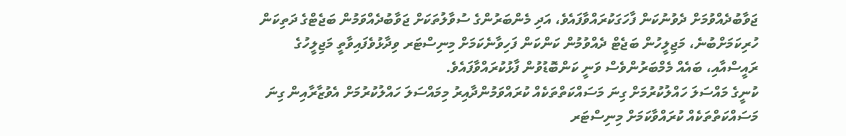ޖަވާބުދެއްވުމަށް ދެވުނުކަން ފާހަގަކުރައްވާފައެވެ، އަދި މެންބަރުންގެ ސުވާލުތަކަށް ޖަވާބުދެއްވަމުން ބަޖެޓްގެ ދަތިކަން ހުރިކަމަށްބުނެ، މަޖިލީހުން ބަޖެޓް ދެއްވުމުން ކަންކަން ފަހިވާނެކަމަށް މިނިސްޓަރ ވިދާޅުވެފައިވާތީ މަޖިލީހުގެ ރައީސްއާއި، ބައެއް މެމްބަރުންވެސް ވަނީ ކަންބޮޑުވުން ފާޅުކުރައްވާފައެވެ.
ކުނީގެ މައްސަލަ ހައްލުކުރުމަށް ގިނަ މަސައްކަތްތަކެއް ކުރައްވަމުންދާއިރު މިމައްސަލަ ހައްލުކުރުމަށް އެވުޒާރާއިން ގިނަ މަސައްކަތްތަކެއް ކުރައްވާކަމަށް މިނިސްޓަރ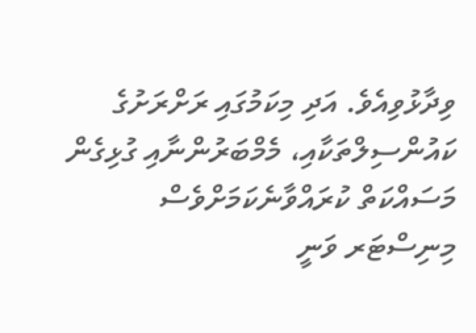ވިދާޅުވިއެވެ. އަދި މިކަމުގައި ރަށްރަށުގެ ކައުންސިލްތަކާއި، މެމްބަރުންނާއި ގުޅިގެން މަސައްކަތް ކުރައްވާނެކަމަށްވެސް މިނިސްޓަރ ވަނީ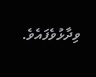ވިދާޅުވެފައެވެ.